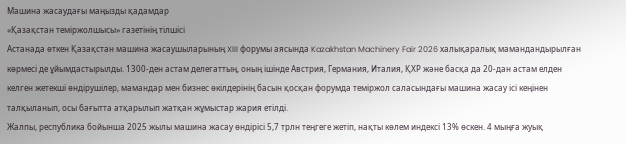Машина жасаудағы маңызды қадамдар
«Қазақстан теміржолшысы» газетінің тілшісі
Астанада өткен Қазақстан машина жасаушыларының XIII форумы аясында Kazakhstan Machinery Fair 2026 халықаралық мамандандырылған көрмесі де ұйымдастырылды. 1300-ден астам делегаттың, оның ішінде Австрия, Германия, Италия, ҚХР және басқа да 20-дан астам елден келген жетекші өндірушілер, мамандар мен бизнес өкілдерінің басын қосқан форумда теміржол саласындағы машина жасау ісі кеңінен талқыланып, осы бағытта атқарылып жатқан жұмыстар жария етілді.
Жалпы, республика бойынша 2025 жылы машина жасау өндірісі 5,7 трлн теңгеге жетіп, нақты көлем индексі 13% өскен. 4 мыңға жуық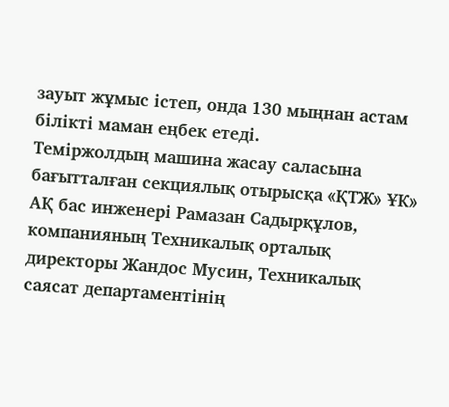зауыт жұмыс істеп, онда 130 мыңнан астам білікті маман еңбек етеді.
Теміржолдың машина жасау саласына бағытталған секциялық отырысқа «ҚТЖ» ҰК» АҚ бас инженері Рамазан Садырқұлов, компанияның Техникалық орталық директоры Жандос Мусин, Техникалық саясат департаментінің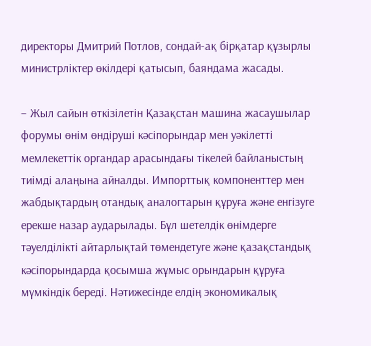директоры Дмитрий Потлов, сондай-ақ бірқатар құзырлы министрліктер өкілдері қатысып, баяндама жасады.

– Жыл сайын өткізілетін Қазақстан машина жасаушылар форумы өнім өндіруші кәсіпорындар мен уәкілетті мемлекеттік органдар арасындағы тікелей байланыстың тиімді алаңына айналды. Импорттық компоненттер мен жабдықтардың отандық аналогтарын құруға және енгізуге ерекше назар аударылады. Бұл шетелдік өнімдерге тәуелділікті айтарлықтай төмендетуге және қазақстандық кәсіпорындарда қосымша жұмыс орындарын құруға мүмкіндік береді. Нәтижесінде елдің экономикалық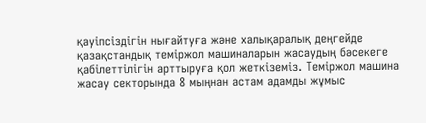қауіпсіздігін нығайтуға және халықаралық деңгейде қазақстандық теміржол машиналарын жасаудың бәсекеге қабілеттілігін арттыруға қол жеткіземіз. Теміржол машина жасау секторында 8 мыңнан астам адамды жұмыс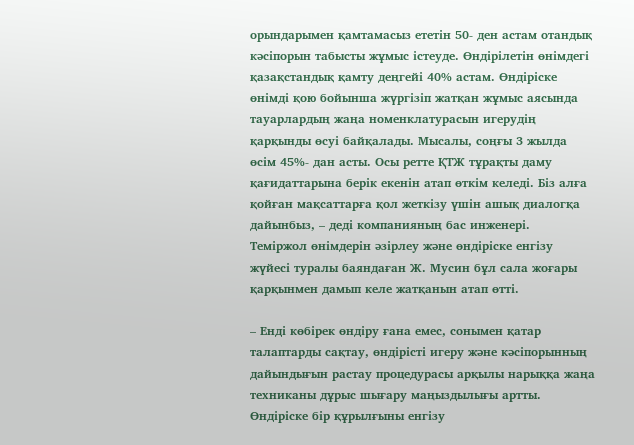орындарымен қамтамасыз ететін 50- ден астам отандық кәсіпорын табысты жұмыс істеуде. Өндірілетін өнімдегі қазақстандық қамту деңгейі 40% астам. Өндіріске өнімді қою бойынша жүргізіп жатқан жұмыс аясында тауарлардың жаңа номенклатурасын игерудің қарқынды өсуі байқалады. Мысалы, соңғы 3 жылда өсім 45%- дан асты. Осы ретте ҚТЖ тұрақты даму қағидаттарына берік екенін атап өткім келеді. Біз алға қойған мақсаттарға қол жеткізу үшін ашық диалогқа дайынбыз, – деді компанияның бас инженері.
Теміржол өнімдерін әзірлеу және өндіріске енгізу жүйесі туралы баяндаған Ж. Мусин бұл сала жоғары қарқынмен дамып келе жатқанын атап өтті.

– Енді көбірек өндіру ғана емес, сонымен қатар талаптарды сақтау, өндірісті игеру және кәсіпорынның дайындығын растау процедурасы арқылы нарыққа жаңа техниканы дұрыс шығару маңыздылығы артты. Өндіріске бір құрылғыны енгізу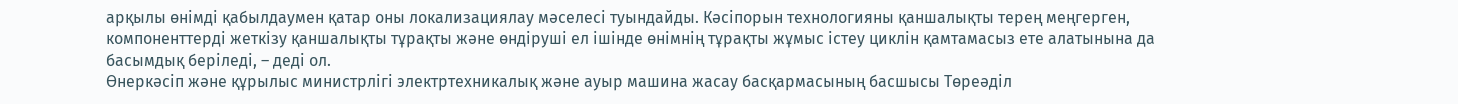арқылы өнімді қабылдаумен қатар оны локализациялау мәселесі туындайды. Кәсіпорын технологияны қаншалықты терең меңгерген, компоненттерді жеткізу қаншалықты тұрақты және өндіруші ел ішінде өнімнің тұрақты жұмыс істеу циклін қамтамасыз ете алатынына да басымдық беріледі, – деді ол.
Өнеркәсіп және құрылыс министрлігі электртехникалық және ауыр машина жасау басқармасының басшысы Төреәділ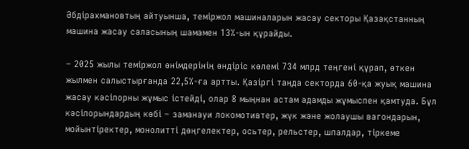Әбдірахмановтың айтуынша, теміржол машиналарын жасау секторы Қазақстанның машина жасау саласының шамамен 13%-ын құрайды.

– 2025 жылы теміржол өнімдерінің өндіріс көлемі 734 млрд теңгені құрап, өткен жылмен салыстырғанда 22,5%-ға артты. Қазіргі таңда секторда 60-қа жуық машина жасау кәсіпорны жұмыс істейді, олар 8 мыңнан астам адамды жұмыспен қамтуда. Бұл кәсіпорындардың көбі – заманауи локомотивтер, жүк және жолаушы вагондарын, мойынтіректер, монолитті дөңгелектер, осьтер, рельстер, шпалдар, тіркеме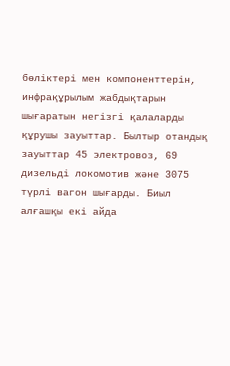бөліктері мен компоненттерін, инфрақұрылым жабдықтарын шығаратын негізгі қалаларды құрушы зауыттар. Былтыр отандық зауыттар 45 электровоз, 69 дизельді локомотив және 3075 түрлі вагон шығарды. Биыл алғашқы екі айда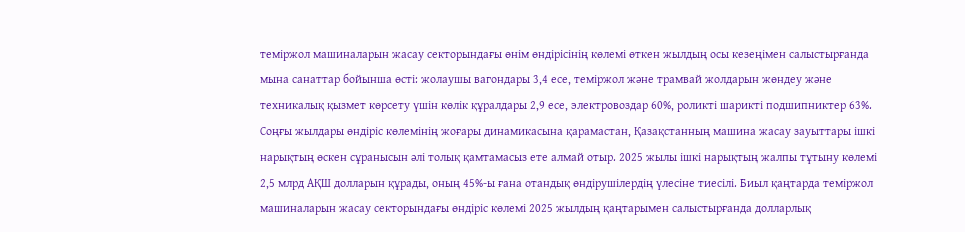теміржол машиналарын жасау секторындағы өнім өндірісінің көлемі өткен жылдың осы кезеңімен салыстырғанда мына санаттар бойынша өсті: жолаушы вагондары 3,4 есе, теміржол және трамвай жолдарын жөндеу және техникалық қызмет көрсету үшін көлік құралдары 2,9 есе, электровоздар 60%, роликті шарикті подшипниктер 63%. Соңғы жылдары өндіріс көлемінің жоғары динамикасына қарамастан, Қазақстанның машина жасау зауыттары ішкі нарықтың өскен сұранысын әлі толық қамтамасыз ете алмай отыр. 2025 жылы ішкі нарықтың жалпы тұтыну көлемі 2,5 млрд АҚШ долларын құрады, оның 45%-ы ғана отандық өндірушілердің үлесіне тиесілі. Биыл қаңтарда теміржол машиналарын жасау секторындағы өндіріс көлемі 2025 жылдың қаңтарымен салыстырғанда долларлық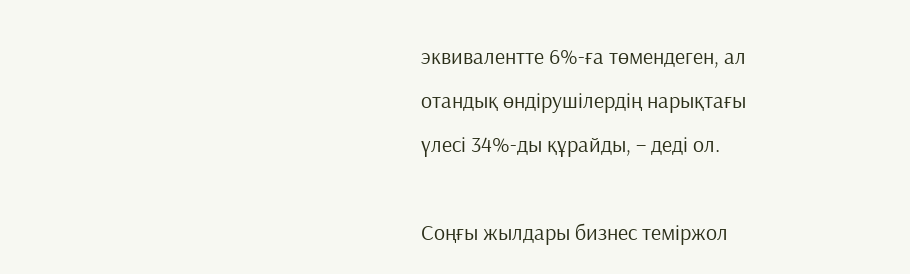эквивалентте 6%-ға төмендеген, ал отандық өндірушілердің нарықтағы үлесі 34%-ды құрайды, – деді ол.

Соңғы жылдары бизнес теміржол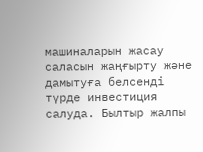машиналарын жасау саласын жаңғырту және дамытуға белсенді түрде инвестиция салуда. Былтыр жалпы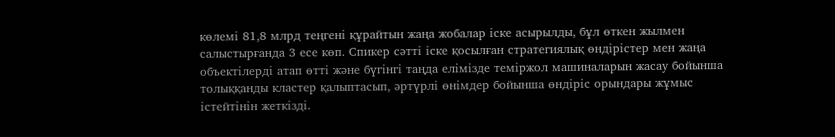көлемі 81,8 млрд теңгені құрайтын жаңа жобалар іске асырылды, бұл өткен жылмен салыстырғанда 3 есе көп. Спикер сәтті іске қосылған стратегиялық өндірістер мен жаңа объектілерді атап өтті және бүгінгі таңда елімізде теміржол машиналарын жасау бойынша толыққанды кластер қалыптасып, әртүрлі өнімдер бойынша өндіріс орындары жұмыс істейтінін жеткізді.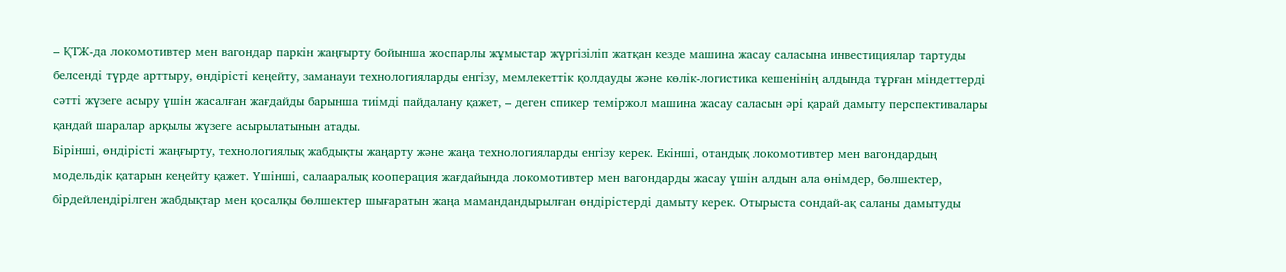– ҚТЖ-да локомотивтер мен вагондар паркін жаңғырту бойынша жоспарлы жұмыстар жүргізіліп жатқан кезде машина жасау саласына инвестициялар тартуды белсенді түрде арттыру, өндірісті кеңейту, заманауи технологияларды енгізу, мемлекеттік қолдауды және көлік-логистика кешенінің алдында тұрған міндеттерді сәтті жүзеге асыру үшін жасалған жағдайды барынша тиімді пайдалану қажет, – деген спикер теміржол машина жасау саласын әрі қарай дамыту перспективалары қандай шаралар арқылы жүзеге асырылатынын атады.
Бірінші, өндірісті жаңғырту, технологиялық жабдықты жаңарту және жаңа технологияларды енгізу керек. Екінші, отандық локомотивтер мен вагондардың модельдік қатарын кеңейту қажет. Үшінші, салааралық кооперация жағдайында локомотивтер мен вагондарды жасау үшін алдын ала өнімдер, бөлшектер, бірдейлендірілген жабдықтар мен қосалқы бөлшектер шығаратын жаңа мамандандырылған өндірістерді дамыту керек. Отырыста сондай-ақ саланы дамытуды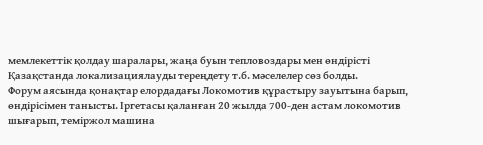мемлекеттік қолдау шаралары, жаңа буын тепловоздары мен өндірісті Қазақстанда локализациялауды тереңдету т.б. мәселелер сөз болды.
Форум аясында қонақтар елордадағы Локомотив құрастыру зауытына барып, өндірісімен танысты. Іргетасы қаланған 20 жылда 700-ден астам локомотив шығарып, теміржол машина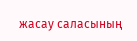жасау саласының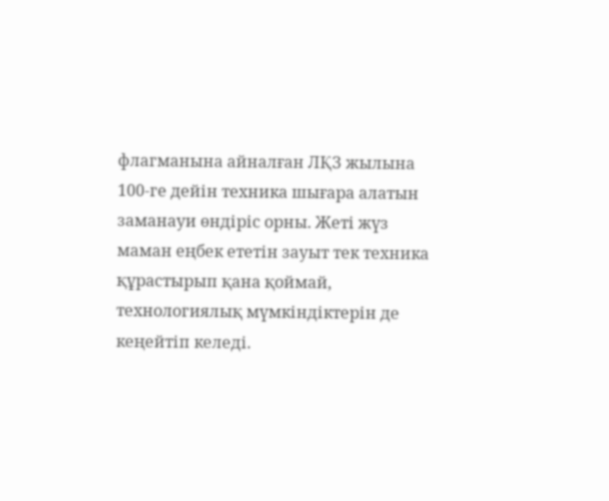флагманына айналған ЛҚЗ жылына 100-ге дейін техника шығара алатын заманауи өндіріс орны. Жеті жүз маман еңбек ететін зауыт тек техника құрастырып қана қоймай, технологиялық мүмкіндіктерін де кеңейтіп келеді.